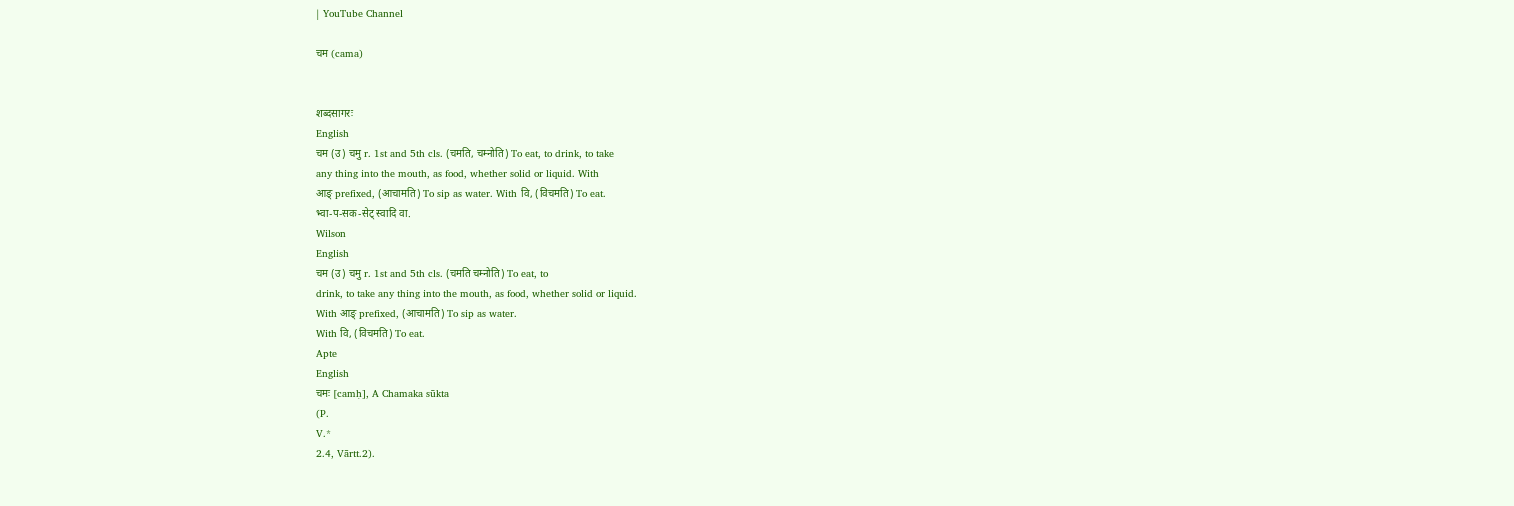| YouTube Channel

चम (cama)


शब्दसागरः
English
चम (उ) चमु r. 1st and 5th cls. (चमति, चम्नोति) To eat, to drink, to take
any thing into the mouth, as food, whether solid or liquid. With
आङ् prefixed, (आचामति) To sip as water. With वि, (विचमति) To eat.
भ्वा-प-सक-सेट् स्वादि वा.
Wilson
English
चम (उ) चमु r. 1st and 5th cls. (चमति चम्नोति) To eat, to
drink, to take any thing into the mouth, as food, whether solid or liquid.
With आङ् prefixed, (आचामति) To sip as water.
With वि, (विचमति) To eat.
Apte
English
चमः [camḥ], A Chamaka sūkta
(P.
V.*
2.4, Vārtt.2).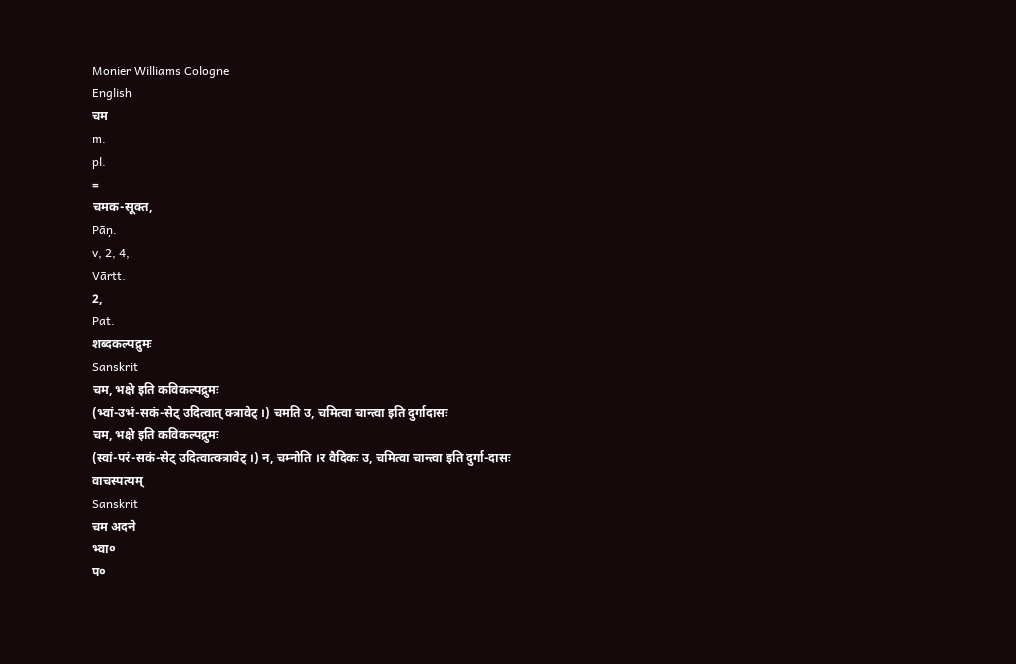Monier Williams Cologne
English
चम
m.
pl.
=
चमक-सूक्त,
Pāṇ.
v, 2, 4,
Vārtt.
2,
Pat.
शब्दकल्पद्रुमः
Sanskrit
चम, भक्षे इति कविकल्पद्रुमः
(भ्वां-उभं-सकं-सेट् उदित्वात् क्त्रावेट् ।) चमति उ, चमित्वा चान्त्वा इति दुर्गादासः
चम, भक्षे इति कविकल्पद्रुमः
(स्वां-परं-सकं-सेट् उदित्वात्क्त्रावेट् ।) न, चम्नोति ।र वैदिकः उ, चमित्वा चान्त्वा इति दुर्गा-दासः
वाचस्पत्यम्
Sanskrit
चम अदने
भ्वा०
प०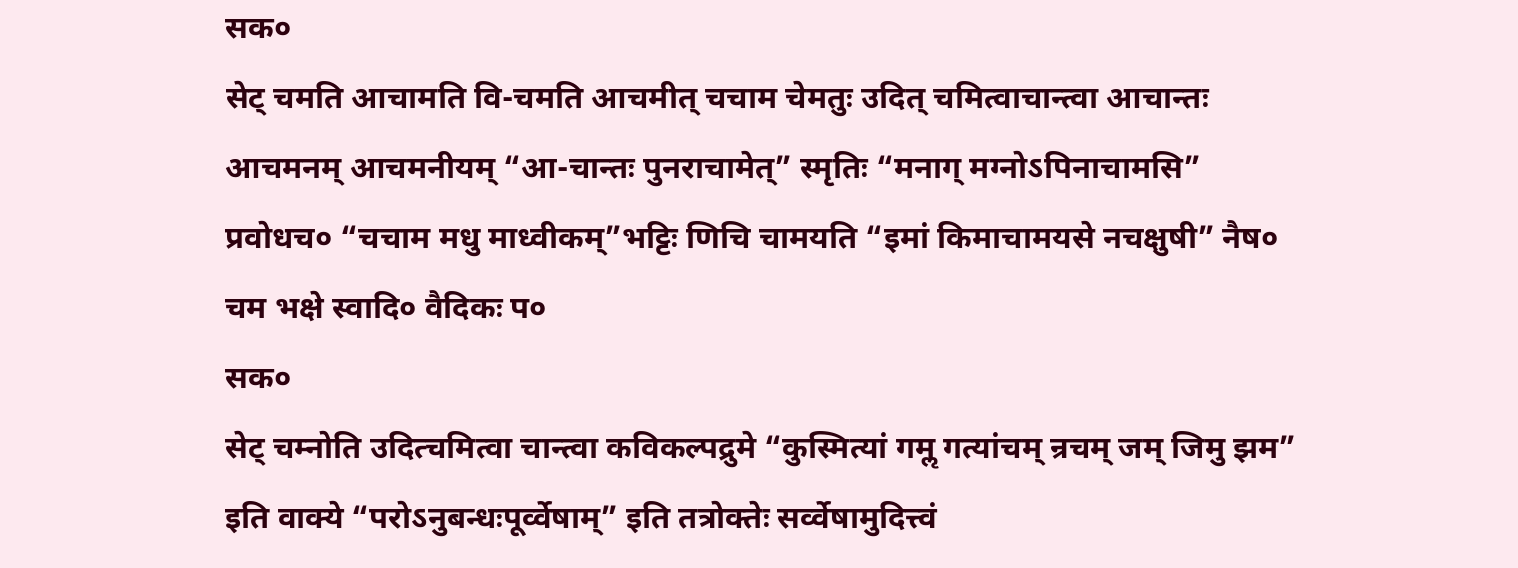सक०
सेट् चमति आचामति वि-चमति आचमीत् चचाम चेमतुः उदित् चमित्वाचान्त्वा आचान्तः आचमनम् आचमनीयम् “आ-चान्तः पुनराचामेत्” स्मृतिः “मनाग् मग्नोऽपिनाचामसि” प्रवोधच० “चचाम मधु माध्वीकम्”भट्टिः णिचि चामयति “इमां किमाचामयसे नचक्षुषी” नैष०
चम भक्षे स्वादि० वैदिकः प०
सक०
सेट् चम्नोति उदित्चमित्वा चान्त्वा कविकल्पद्रुमे “कुस्मित्यां गमॢ गत्यांचम् न्रचम् जम् जिमु झम” इति वाक्ये “परोऽनुबन्धःपूर्व्वेषाम्” इति तत्रोक्तेः सर्व्वेषामुदित्त्वं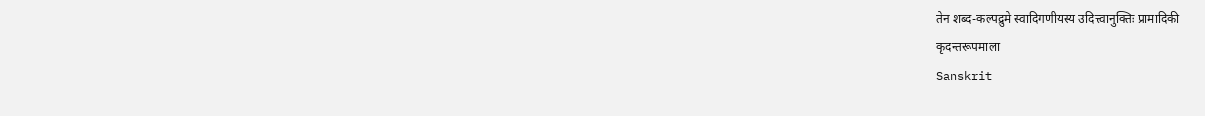तेन शब्द-कल्पद्रुमे स्वादिगणीयस्य उदित्त्वानुक्तिः प्रामादिकी
कृदन्तरूपमाला
Sanskrit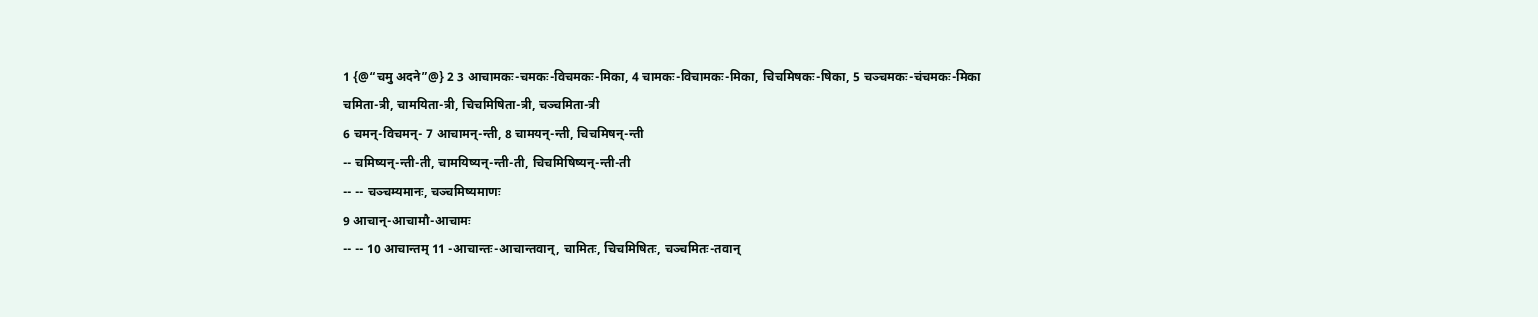1 {@“चमु अदने”@} 2 3 आचामकः-चमकः-विचमकः-मिका, 4 चामकः-विचामकः-मिका, चिचमिषकः-षिका, 5 चञ्चमकः-चंचमकः-मिका
चमिता-त्री, चामयिता-त्री, चिचमिषिता-त्री, चञ्चमिता-त्री
6 चमन्-विचमन्- 7 आचामन्-न्ती, 8 चामयन्-न्ती, चिचमिषन्-न्ती
-- चमिष्यन्-न्ती-ती, चामयिष्यन्-न्ती-ती, चिचमिषिष्यन्-न्ती-ती
-- -- चञ्चम्यमानः, चञ्चमिष्यमाणः
9 आचान्-आचामौ-आचामः
-- -- 10 आचान्तम् 11 -आचान्तः-आचान्तवान्, चामितः, चिचमिषितः, चञ्चमितः-तवान्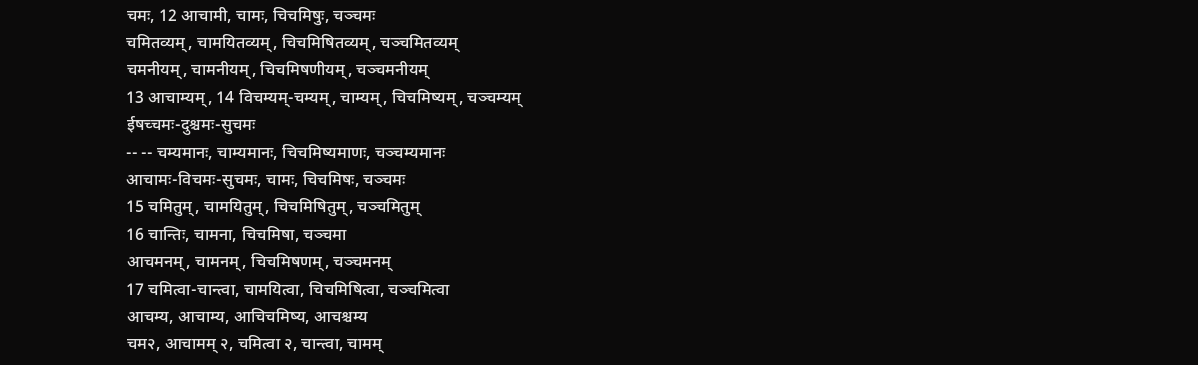चमः, 12 आचामी, चामः, चिचमिषुः, चञ्चमः
चमितव्यम्, चामयितव्यम्, चिचमिषितव्यम्, चञ्चमितव्यम्
चमनीयम्, चामनीयम्, चिचमिषणीयम्, चञ्चमनीयम्
13 आचाम्यम्, 14 विचम्यम्-चम्यम्, चाम्यम्, चिचमिष्यम्, चञ्चम्यम्
ईषच्चमः-दुश्चमः-सुचमः
-- -- चम्यमानः, चाम्यमानः, चिचमिष्यमाणः, चञ्चम्यमानः
आचामः-विचमः-सुचमः, चामः, चिचमिषः, चञ्चमः
15 चमितुम्, चामयितुम्, चिचमिषितुम्, चञ्चमितुम्
16 चान्तिः, चामना, चिचमिषा, चञ्चमा
आचमनम्, चामनम्, चिचमिषणम्, चञ्चमनम्
17 चमित्वा-चान्त्वा, चामयित्वा, चिचमिषित्वा, चञ्चमित्वा
आचम्य, आचाम्य, आचिचमिष्य, आचश्चम्य
चम२, आचामम् २, चमित्वा २, चान्त्वा, चामम्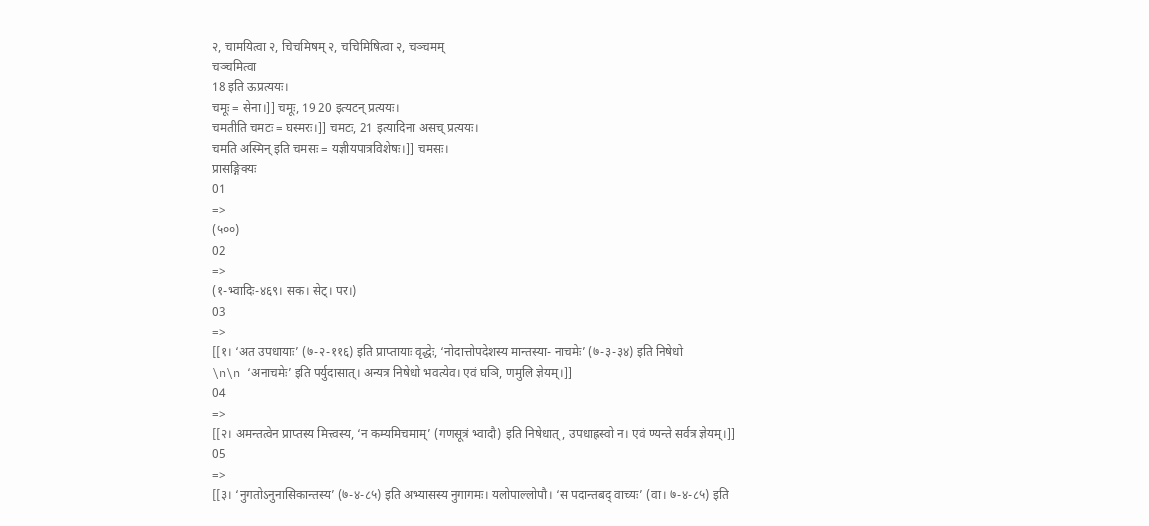२, चामयित्वा २, चिचमिषम् २, चचिमिषित्वा २, चञ्चमम्
चञ्चमित्वा
18 इति ऊप्रत्ययः।
चमूः = सेना।]] चमूः, 19 20 इत्यटन् प्रत्ययः।
चमतीति चमटः = घस्मरः।]] चमटः, 21 इत्यादिना असच् प्रत्ययः।
चमति अस्मिन् इति चमसः = यज्ञीयपात्रविशेषः।]] चमसः।
प्रासङ्गिक्यः
01
=>
(५००)
02
=>
(१-भ्वादिः-४६९। सक। सेट्। पर।)
03
=>
[[१। ‘अत उपधायाः’ (७-२-११६) इति प्राप्तायाः वृद्धेः, ‘नोदात्तोपदेशस्य मान्तस्या- नाचमेः’ (७-३-३४) इति निषेधो
\n\n ‘अनाचमेः’ इति पर्युदासात्। अन्यत्र निषेधो भवत्येव। एवं घञि, णमुलि ज्ञेयम्।]]
04
=>
[[२। अमन्तत्वेन प्राप्तस्य मित्त्वस्य, ‘न कम्यमिचमाम्’ (गणसूत्रं भ्वादौ) इति निषेधात्, उपधाह्रस्वो न। एवं ण्यन्ते सर्वत्र ज्ञेयम्।]]
05
=>
[[३। ‘नुगतोऽनुनासिकान्तस्य’ (७-४-८५) इति अभ्यासस्य नुगागमः। यलोपाल्लोपौ। ‘स पदान्तबद् वाच्यः’ (वा। ७-४-८५) इति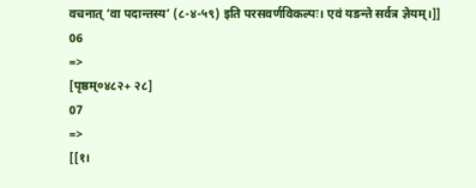वचनात् ‘वा पदान्तस्य’ (८-४-५९) इति परसवर्णविकल्पः। एवं यङन्ते सर्वत्र ज्ञेयम्।]]
06
=>
[पृष्ठम्०४८२+ २८]
07
=>
[[१।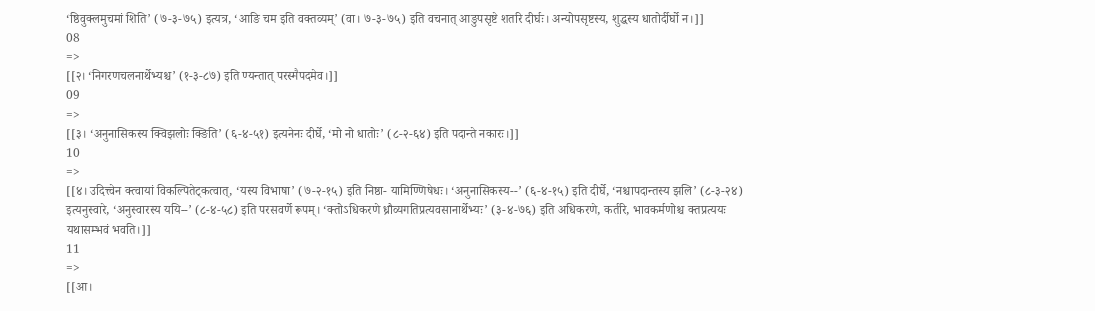‘ष्ठिवुक्लमुचमां शिति’ (७-३-७५) इत्यत्र, ‘आङि चम इति वक्तव्यम्’ (वा। ७-३-७५) इति वचनात् आङुपसृष्टे शतरि दीर्घः। अन्योपसृष्टस्य, शुद्धस्य धातोर्दीर्घो न।]]
08
=>
[[२। ‘निगरणचलनार्थेभ्यश्च’ (१-३-८७) इति ण्यन्तात् परस्मैपदमेव।]]
09
=>
[[३। ‘अनुनासिकस्य क्विझलोः क्ङिति’ (६-४-५१) इत्यनेनः दीर्घे, ‘मो नो धातोः’ (८-२-६४) इति पदान्ते नकारः।]]
10
=>
[[४। उदित्त्वेन क्त्वायां विकल्पितेट्कत्वात्, ‘यस्य विभाषा’ (७-२-१५) इति निष्ठा- यामिण्णिषेधः। ‘अनुनासिकस्य--’ (६-४-१५) इति दीर्घे, ‘नश्चापदान्तस्य झलि’ (८-३-२४) इत्यनुस्वारे, ‘अनुस्वारस्य ययि--’ (८-४-५८) इति परसवर्णे रूपम्। ‘क्तोऽधिकरणे ध्रौव्यगतिप्रत्यवसानार्थेभ्यः’ (३-४-७६) इति अधिकरणे, कर्तरि, भावकर्मणोश्च क्तप्रत्ययः यथासम्भवं भवति।]]
11
=>
[[आ।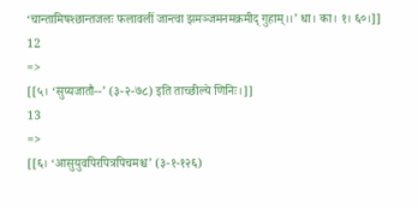‘चान्तामिषश्छान्तजलः फलावलीं जान्त्वा झमञ्जमनमक्रमीद् गुहाम्।।’ धा। का। १। ६०।]]
12
=>
[[५। ‘सुप्यजातौ--’ (३-२-७८) इति ताच्छील्ये णिनिः।]]
13
=>
[[६। ‘आसुयुवपिरपित्रपिचमश्च’ (३-१-१२६)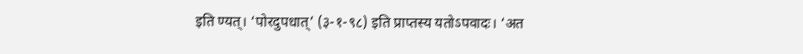इति ण्यत्। ‘पोरदुपधात्’ (३-१-९८) इति प्राप्तस्य यतोऽपवादः। ‘अत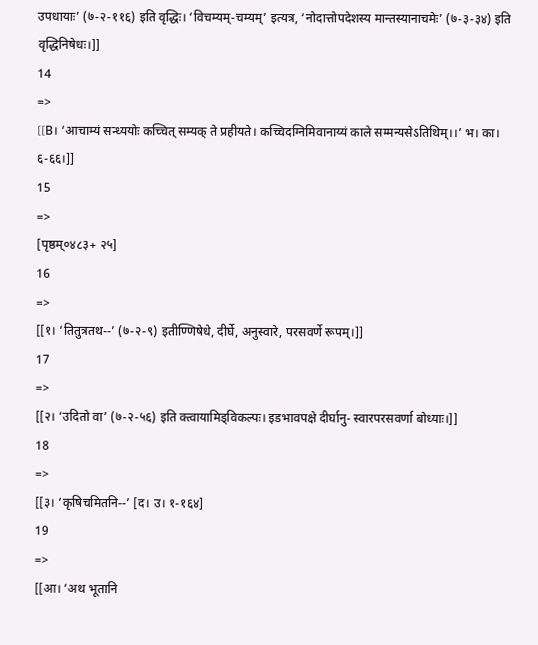उपधायाः’ (७-२-११६) इति वृद्धिः। ‘विचम्यम्-चम्यम्’ इत्यत्र, ‘नोदात्तोपदेशस्य मान्तस्यानाचमेः’ (७-३-३४) इति वृद्धिनिषेधः।]]
14
=>
[[B। ‘आचाम्यं सन्ध्ययोः कच्चित् सम्यक् ते प्रहीयते। कच्चिदग्निमिवानाय्यं काले सम्मन्यसेऽतिथिम्।।’ भ। का। ६-६६।]]
15
=>
[पृष्ठम्०४८३+ २५]
16
=>
[[१। ‘तितुत्रतथ--’ (७-२-९) इतीण्णिषेधे, दीर्घे, अनुस्वारे, परसवर्णे रूपम्।]]
17
=>
[[२। ‘उदितो वा’ (७-२-५६) इति क्त्वायामिड्विकल्पः। इडभावपक्षे दीर्घानु- स्वारपरसवर्णा बोध्याः।]]
18
=>
[[३। ‘कृषिचमितनि--’ [द। उ। १-१६४]
19
=>
[[आ। ‘अथ भूतानि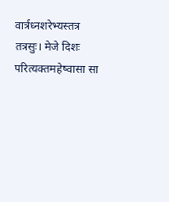वार्त्रध्नशरेभ्यस्तत्र तत्रसुः। मेजे दिशः परित्यक्तमहेष्वासा सा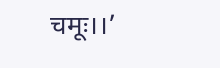चमूः।।’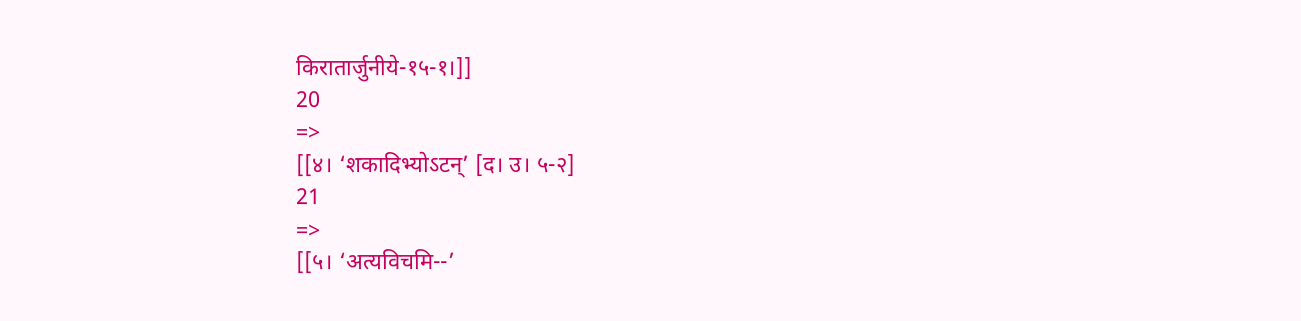किरातार्जुनीये-१५-१।]]
20
=>
[[४। ‘शकादिभ्योऽटन्’ [द। उ। ५-२]
21
=>
[[५। ‘अत्यविचमि--’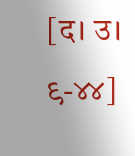[द। उ। ९-४४]